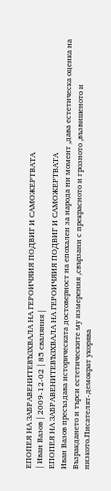ЕПОПЕЯ НА ЗАБРАВЕНИТЕВЪЗХВАЛА НА ГЕРОИЧЯИЯ ПОДВИГ И САМОЖЕРТВАТА
| Иван Вазов | 2009-12-02 | 85 сваляния |
ЕПОПЕЯ НА ЗАБРАВЕНИТЕВЪЗХВАЛА НА ГЕРОИЧЯИЯ ПОДВИГ И САМОЖЕРТВАТА
Иван Вазов пресъздава историческата достоверност на епохален за народа ни момент ,дава естетическа оценка на Възракдането и търси естетическите му измерения ,свързани с прекрасното и грозното ,възвишеното и низкото.Писателят-демократ укорява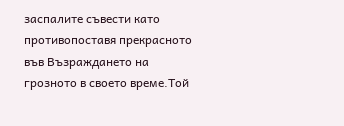заспалите съвести като противопоставя прекрасното във Възраждането на грозното в своето време.Той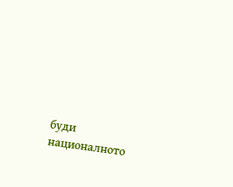буди националното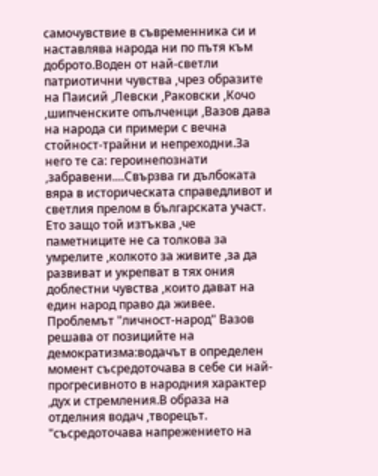самочувствие в съвременника си и наставлява народа ни по пътя към доброто.Воден от най-светли патриотични чувства ,чрез образите на Паисий ,Левски ,Раковски ,Кочо ,шипченските опълченци ,Вазов дава на народа си примери с вечна стойност-трайни и непреходни.За него те са: героинепознати ,забравени....Свързва ги дълбоката вяра в историческата справедливот и светлия прелом в българската участ. Ето защо той изтъква ,че паметниците не са толкова за умрелите ,колкото за живите ,за да развиват и укрепват в тях ония доблестни чувства ,които дават на един народ право да живее.
Проблемът "личност-народ" Вазов решава от позицийте на демократизма:водачът в определен момент съсредоточава в себе си най-прогресивното в народния характер ,дух и стремления.В образа на отделния водач ,творецът. "съсредоточава напрежението на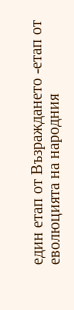един етап от Възраждането -етап от еволюцията на народния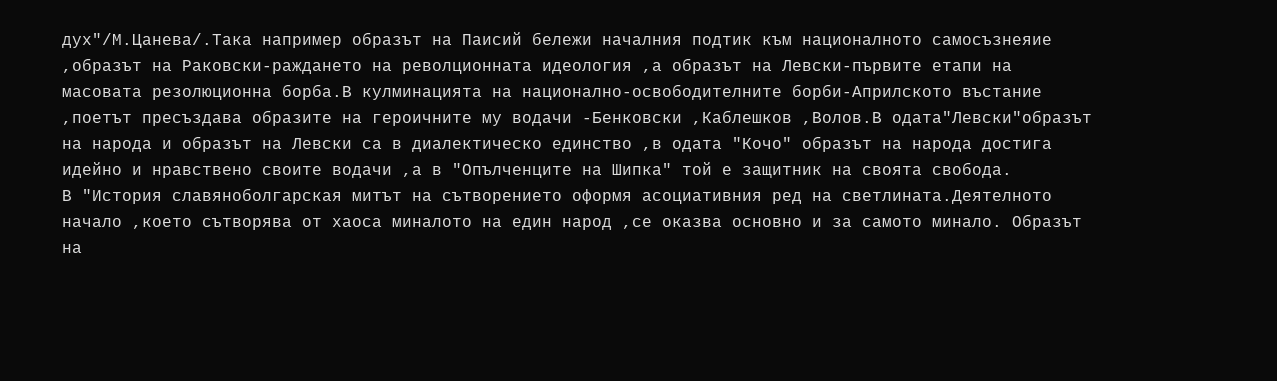дух"/М.Цанева/.Така например образът на Паисий бележи началния подтик към националното самосъзнеяие ,образът на Раковски-раждането на револционната идеология ,а образът на Левски-първите етапи на масовата резолюционна борба.В кулминацията на национално-освободителните борби-Априлското въстание ,поетът пресъздава образите на героичните му водачи -Бенковски ,Каблешков ,Волов.В одата"Левски"образът на народа и образът на Левски са в диалектическо единство ,в одата "Кочо" образът на народа достига идейно и нравствено своите водачи ,а в "Опълченците на Шипка" той е защитник на своята свобода.
В "История славяноболгарская митът на сътворението оформя асоциативния ред на светлината.Деятелното начало ,което сътворява от хаоса миналото на един народ ,се оказва основно и за самото минало. Образът на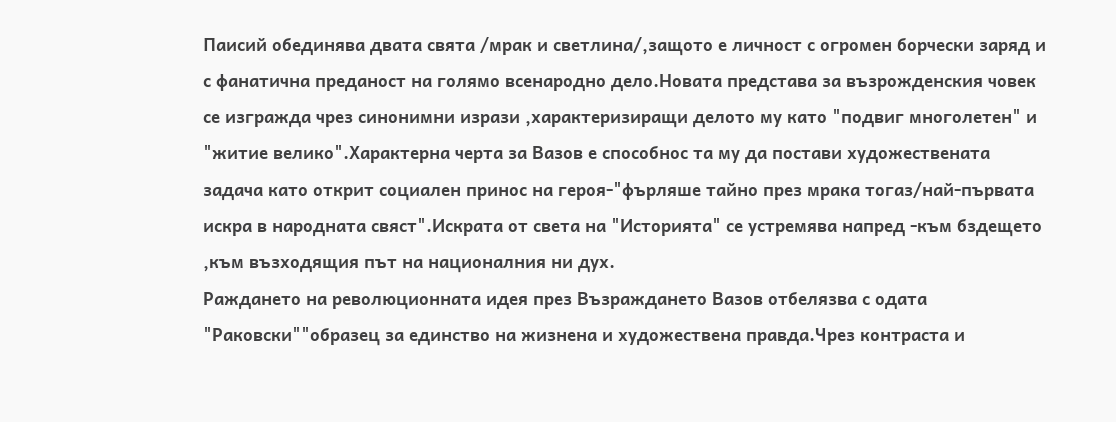Паисий обединява двата свята /мрак и светлина/,защото е личност с огромен борчески заряд и с фанатична преданост на голямо всенародно дело.Новата представа за възрожденския човек се изгражда чрез синонимни изрази ,характеризиращи делото му като "подвиг многолетен" и "житие велико".Характерна черта за Вазов е способнос та му да постави художествената задача като открит социален принос на героя-"фърляше тайно през мрака тогаз/най-първата искра в народната свяст".Искрата от света на "Историята" се устремява напред -към бздещето ,към възходящия път на националния ни дух.
Раждането на революционната идея през Възраждането Вазов отбелязва с одата "Раковски""образец за единство на жизнена и художествена правда.Чрез контраста и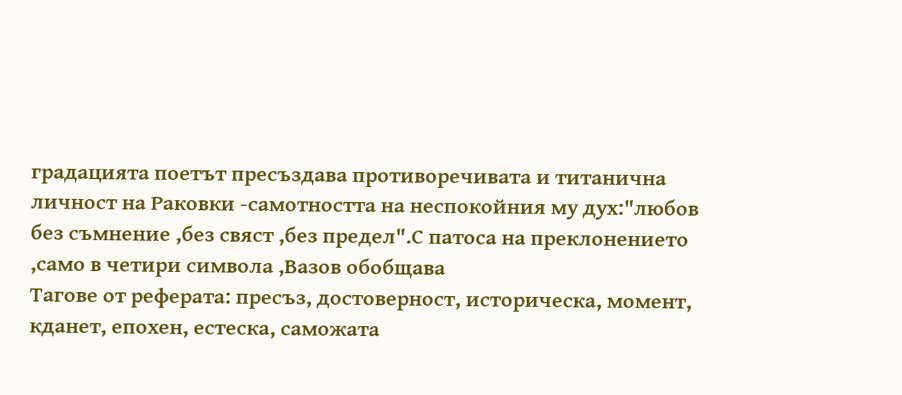градацията поетът пресъздава противоречивата и титанична личност на Раковки -самотността на неспокойния му дух:"любов без съмнение ,без свяст ,без предел".С патоса на преклонението ,само в четири символа ,Вазов обобщава
Тагове от реферата: пресъз, достоверност, историческа, момент, кданет, епохен, естеска, саможата